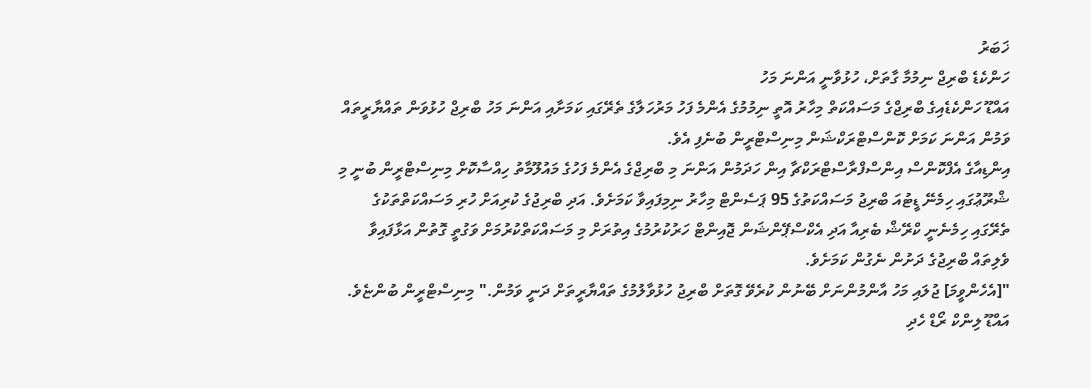ޚަބަރު
ހަންކެޑެ ބްރިޖް ނިމުމާ ގާތަށް، ހުޅުވާނީ އަންނަ މަހު
އައްޑޫ ހަންކެޑެއިގެ ބްރިޖްގެ މަސައްކަތް މިހާރު އޮތީ ނިމުމުގެ އެންމެ ފަހު މަރުހަލާގެ ތެރޭގައި ކަމަށާއި އަންނަ މަހު ބްރިޖް ހުޅުވަން ތައްޔާރީތައް ވަމުން އަންނަ ކަމަށް ކޮންސްޓްރަކްޝަން މިނިސްޓްރީން ބުނެފި އެވެ.
އިންޑިއާގެ އެފްކޮންސް އިންސްފްރާސްޓްރަކްޗާ އިން ހަދަމުން އަންނަ މި ބްރިޖްގެ އެންމެ ފަހުގެ މައުލޫމާތު ހިއްސާކޮށް މިނިސްޓްރީން ބުނީ މި ޝްރޫޢުގައި ހިމެނޭ ޑީޓުއަ ބްރިޖު މަސައްކަތުގެ 95 ޕަސެންޓް މިހާރު ނިމިފައިވާ ކަމަށެވެ. އަދި ބްރިޖުގެ ކުރިއަށް ހުރި މަސައްކަތްތަކުގެ ތެރޭގައި ހިމެނެނީ ކްރޭޝް ބެރިއާ އަދި އެކްސްޕޭންޝަން ޖޮއިންޓް ހަރުކުރުމުގެ އިތުރަށް މި މަސައްކަތްކުރުމަށް ވަގުތީ ގޮތުން އަޅާފައިވާ ވެލިތައް ބްރިޖުގެ ދަށުން ނެގުން ކަމަށެވެ.
"[އެހެންވީމަ] ޖުލައި މަހު އާންމުންނަށް ބޭނުން ކުރެވޭ ގޮތަށް ބްރިޖު ހުޅުވާލުމުގެ ތައްޔާރީތަށް ދަނީ ވަމުން." މިނިސްޓްރީން ބުންޏެވެ.
އައްޑޫ ލިންކް ރޯޑް ހެދި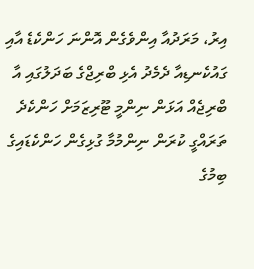އިރު، މަރަދުއާ އިންވެގެން އޮންނަ ހަންކެޑެ އާއި ގައުކެނޑިއާ ދެމެދު އެޅި ބްރިޖްގެ ބަދަލުގައި އާ ބްރިޖެއް އަޅަން ނިންމީ ޓޫރިޒަމަށް ހަންކެދެ ތަރައްގީ ކުރަން ނިންމުމާ ގުޅިގެން ހަންކެޑައިގެ ބިމުގެ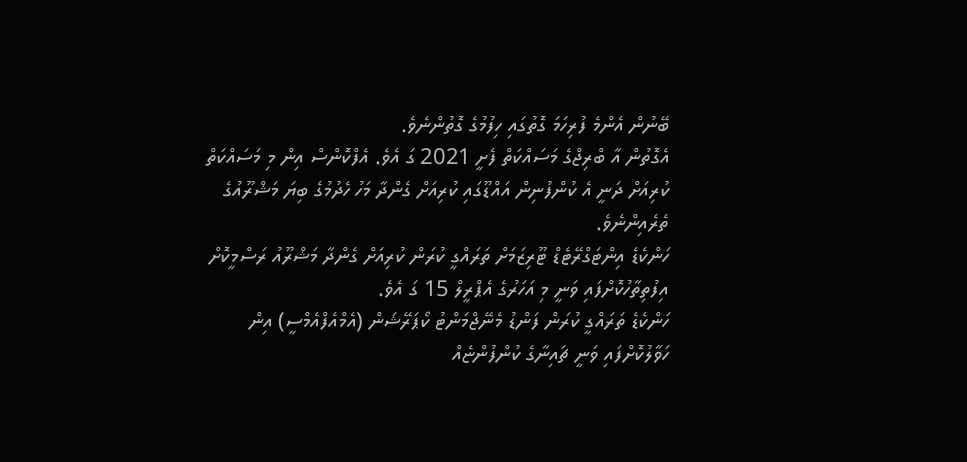ބޭނުން އެންމެ ފުރިހަމަ ގޮތުގައި ހިފުމުގެ ގޮތުންނެވެ.
އެގޮތުން އާ ބްރިޖްގެ މަސައްކަތް ފެށީ 2021 ގަ އެވެ. އެފްކޮންސް އިން މި މަސައްކަތް ކުރިއަށް ދަނީ އެ ކުންފުނިން އައްޑޫގައި ކުރިއަށް ގެންދާ މަހު ހެދުމުގެ ބިޔަ މަޝްރޫއުގެ ތެރެއިންނެވެ.
ހަންކެޑެ އިންޓަގްރޭޓެޑް ޓޫރިޒަމަށް ތަރައްގީ ކުރަން ކުރިއަށް ގެންދާ މަޝްރޫއު ރަސްމީކޮށް އިފުތިތާހުކޮށްފައި ވަނީ މި އަހަރުގެ އެޕްރީލް 15 ގަ އެވެ.
ހަންކެޑެ ތަރައްގީ ކުރަން ފަންޑު މެނޭޖްމަންޓު ކޯޕަރޭޝަން (އެމްއެފްއެމްސީ) އިން ހަވާލުކޮށްފައި ވަނީ ޗައިނާގެ ކުންފުންޏެއް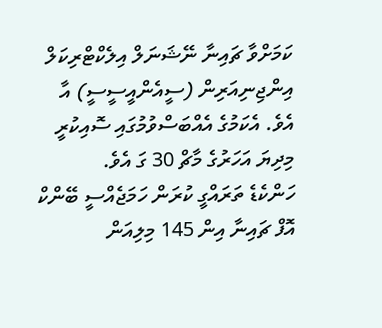ކަމަށްވާ ޗައިނާ ނޭޝަނަލް އިލެކްޓްރިކަލް އިންޖިނިއަރިން (ސީއެންއީސީސީ) އާ އެވެ. އެކަމުގެ އެއްބަސްވުމުގައި ސޮއިކުރީ މިދިޔަ އަހަރުގެ މާޗް 30 ގަ އެވެ.
ހަންކެޑެ ތަރައްގީ ކުރަން ހަމަޖެއްސީ ބޭންކް އޮފް ޗައިނާ އިން 145 މިލިއަން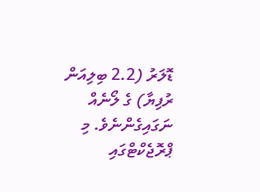ޑޮލަރު (2.2 ބިލިއަން ރުފިޔާ) ގެ ލޯނެއް ނަގައިގެންނެވެ. މި ޕްރޮޖެކްޓްގައި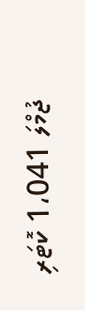ޖުމްލަ 1،041 ކޮޓަރި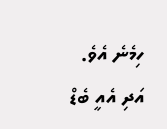ހިމެނެ އެވެ. އަދި އެއީ ބެޑް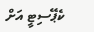ކެޕޭސިޓީ އަށް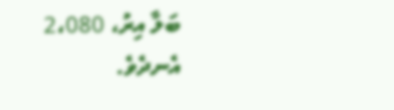ބަލާ އިރު، 2،080 އެނދެވެ.